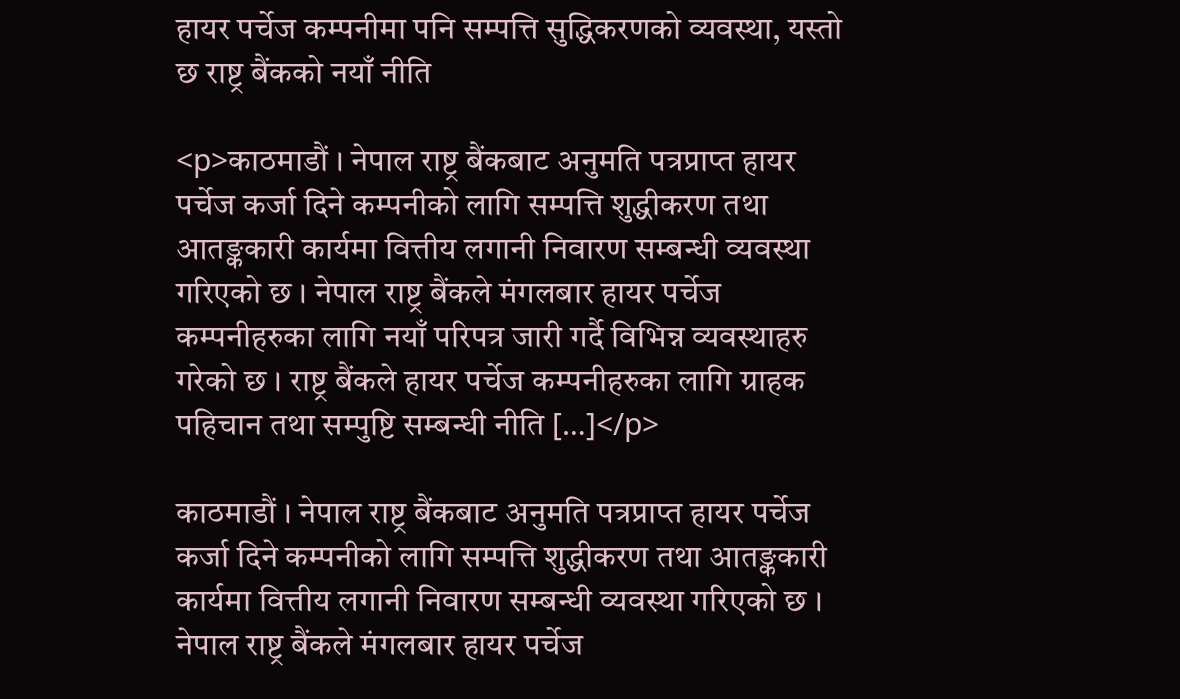हायर पर्चेज कम्पनीमा पनि सम्पत्ति सुद्धिकरणको व्यवस्था, यस्तो छ राष्ट्र बैंकको नयाँ नीति

<p>काठमाडौं । नेपाल राष्ट्र बैंकबाट अनुमति पत्रप्राप्त हायर पर्चेज कर्जा दिने कम्पनीको लागि सम्पत्ति शुद्धीकरण तथा आतङ्ककारी कार्यमा वित्तीय लगानी निवारण सम्बन्धी व्यवस्था गरिएको छ । नेपाल राष्ट्र बैंकले मंगलबार हायर पर्चेज कम्पनीहरुका लागि नयाँ परिपत्र जारी गर्दै विभिन्न व्यवस्थाहरु गरेको छ । राष्ट्र बैंकले हायर पर्चेज कम्पनीहरुका लागि ग्राहक पहिचान तथा सम्पुष्टि सम्बन्धी नीति […]</p>

काठमाडौं । नेपाल राष्ट्र बैंकबाट अनुमति पत्रप्राप्त हायर पर्चेज कर्जा दिने कम्पनीको लागि सम्पत्ति शुद्धीकरण तथा आतङ्ककारी कार्यमा वित्तीय लगानी निवारण सम्बन्धी व्यवस्था गरिएको छ । नेपाल राष्ट्र बैंकले मंगलबार हायर पर्चेज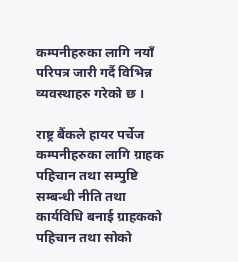कम्पनीहरुका लागि नयाँ परिपत्र जारी गर्दै विभिन्न व्यवस्थाहरु गरेको छ ।

राष्ट्र बैंकले हायर पर्चेज कम्पनीहरुका लागि ग्राहक पहिचान तथा सम्पुष्टि सम्बन्धी नीति तथा कार्यविधि बनाई ग्राहकको पहिचान तथा सोको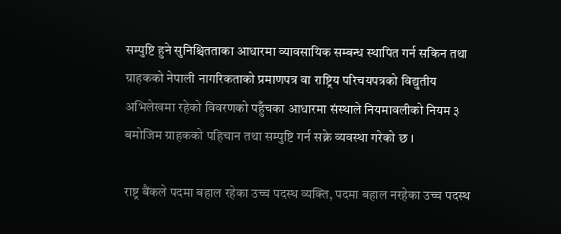सम्पुष्टि हुने सुनिश्चितताका आधारमा व्यावसायिक सम्बन्ध स्थापित गर्न सकिन तथा ग्राहकको नेपाली नागरिकताको प्रमाणपत्र वा राष्ट्रिय परिचयपत्रको विद्युतीय अभिलेखमा रहेको विवरणको पहुँचका आधारमा संस्थाले नियमावलीको नियम ३ बमोजिम ग्राहकको पहिचान तथा सम्पुष्टि गर्न सक्ने व्यवस्था गरेको छ ।

राष्ट्र बैंकले पदमा बहाल रहेका उच्च पदस्थ व्यक्ति, पदमा बहाल नरहेका उच्च पदस्थ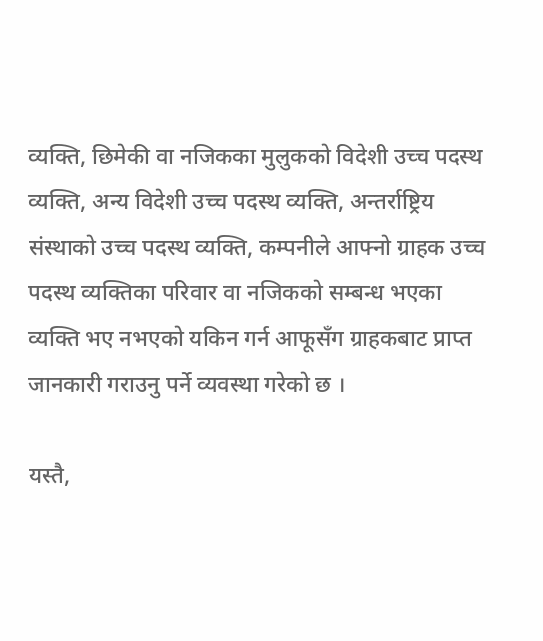व्यक्ति, छिमेकी वा नजिकका मुलुकको विदेशी उच्च पदस्थ व्यक्ति, अन्य विदेशी उच्च पदस्थ व्यक्ति, अन्तर्राष्ट्रिय संस्थाको उच्च पदस्थ व्यक्ति, कम्पनीले आफ्नो ग्राहक उच्च पदस्थ व्यक्तिका परिवार वा नजिकको सम्बन्ध भएका व्यक्ति भए नभएको यकिन गर्न आफूसँग ग्राहकबाट प्राप्त जानकारी गराउनु पर्ने व्यवस्था गरेको छ ।

यस्तै,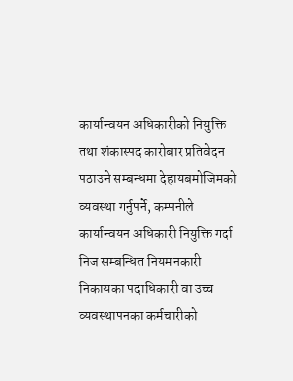कार्यान्वयन अधिकारीको नियुक्ति तथा शंकास्पद कारोबार प्रतिवेदन पठाउने सम्बन्धमा देहायबमोजिमको व्यवस्था गर्नुपर्ने, कम्पनीले कार्यान्वयन अधिकारी नियुक्ति गर्दा निज सम्बन्धित नियमनकारी निकायका पदाधिकारी वा उच्च व्यवस्थापनका कर्मचारीको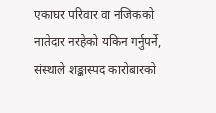एकाघर परिवार वा नजिकको नातेदार नरहेको यकिन गर्नुपर्ने, संस्थाले शङ्कास्पद कारोबारको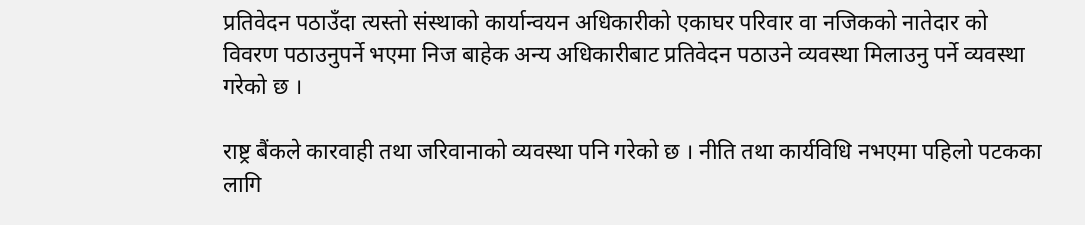प्रतिवेदन पठाउँदा त्यस्तो संस्थाको कार्यान्वयन अधिकारीको एकाघर परिवार वा नजिकको नातेदार को विवरण पठाउनुपर्ने भएमा निज बाहेक अन्य अधिकारीबाट प्रतिवेदन पठाउने व्यवस्था मिलाउनु पर्ने व्यवस्था गरेको छ ।

राष्ट्र बैंकले कारवाही तथा जरिवानाको व्यवस्था पनि गरेको छ । नीति तथा कार्यविधि नभएमा पहिलो पटकका लागि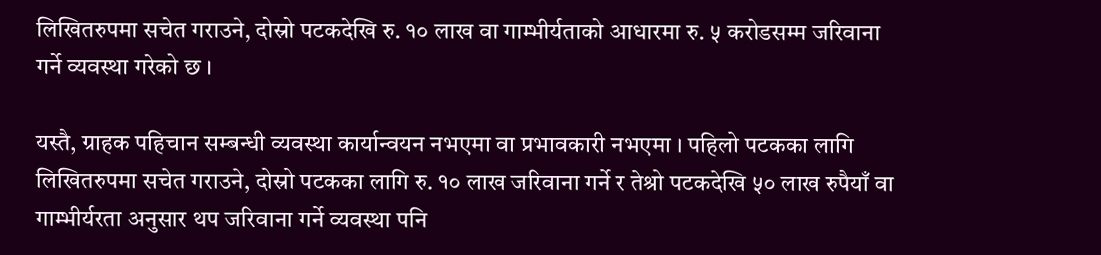लिखितरुपमा सचेत गराउने, दोस्रो पटकदेखि रु. १० लाख वा गाम्भीर्यताको आधारमा रु. ५ करोडसम्म जरिवाना गर्ने व्यवस्था गरेको छ ।

यस्तै, ग्राहक पहिचान सम्बन्धी व्यवस्था कार्यान्वयन नभएमा वा प्रभावकारी नभएमा । पहिलो पटकका लागि लिखितरुपमा सचेत गराउने, दोस्रो पटकका लागि रु. १० लाख जरिवाना गर्ने र तेश्रो पटकदेखि ५० लाख रुपैयाँ वा गाम्भीर्यरता अनुसार थप जरिवाना गर्ने व्यवस्था पनि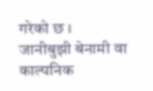गरेको छ ।
जानीबुझी बेनामी वा काल्पनिक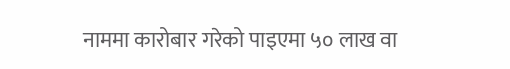नाममा कारोबार गरेको पाइएमा ५० लाख वा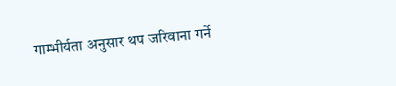गाम्भीर्यता अनुसार थप जरिवाना गर्ने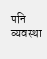पनि व्यवस्था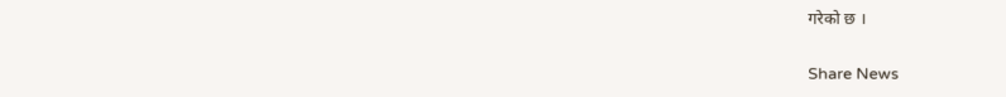गरेको छ ।

Share News